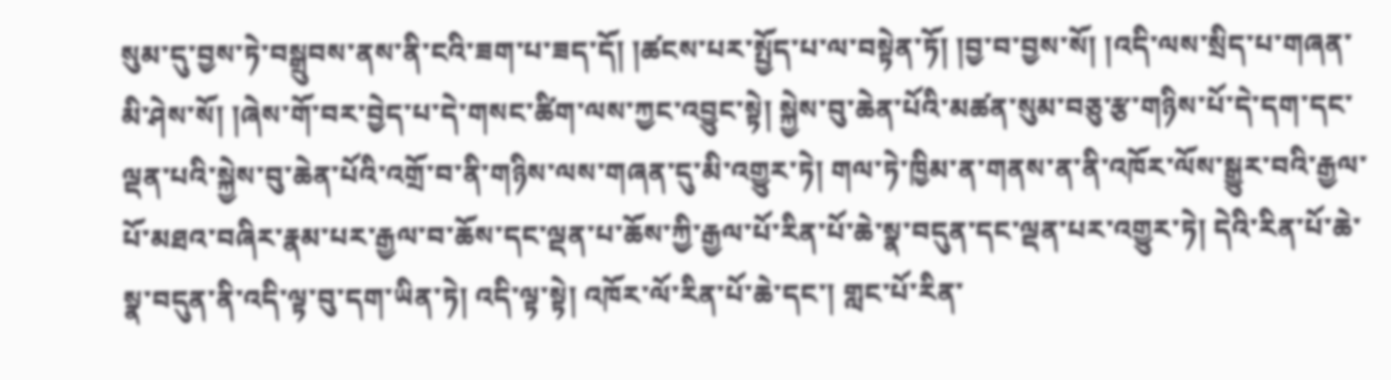སུམ་དུ་བྱས་ཏེ་བསྒྲུབས་ནས་ནི་ངའི་ཟག་པ་ཟད་དོ། །ཚངས་པར་སྤྱོད་པ་ལ་བསྟེན་ཏོ། །བྱ་བ་བྱས་སོ། །འདི་ལས་སྲིད་པ་གཞན་མི་ཤེས་སོ། །ཞེས་གོ་བར་བྱེད་པ་དེ་གསང་ཚིག་ལས་ཀྱང་འབྱུང་སྟེ། སྐྱེས་བུ་ཆེན་པོའི་མཚན་སུམ་བཅུ་རྩ་གཉིས་པོ་དེ་དག་དང་ལྡན་པའི་སྐྱེས་བུ་ཆེན་པོའི་འགྲོ་བ་ནི་གཉིས་ལས་གཞན་དུ་མི་འགྱུར་ཏེ། གལ་ཏེ་ཁྱིམ་ན་གནས་ན་ནི་འཁོར་ལོས་སྒྱུར་བའི་རྒྱལ་པོ་མཐའ་བཞིར་རྣམ་པར་རྒྱལ་བ་ཆོས་དང་ལྡན་པ་ཆོས་ཀྱི་རྒྱལ་པོ་རིན་པོ་ཆེ་སྣ་བདུན་དང་ལྡན་པར་འགྱུར་ཏེ། དེའི་རིན་པོ་ཆེ་སྣ་བདུན་ནི་འདི་ལྟ་བུ་དག་ཡིན་ཏེ། འདི་ལྟ་སྟེ། འཁོར་ལོ་རིན་པོ་ཆེ་དང་། གླང་པོ་རིན་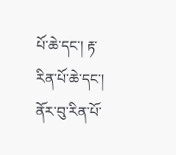པོ་ཆེ་དང་། རྟ་རིན་པོ་ཆེ་དང་། ནོར་བུ་རིན་པོ་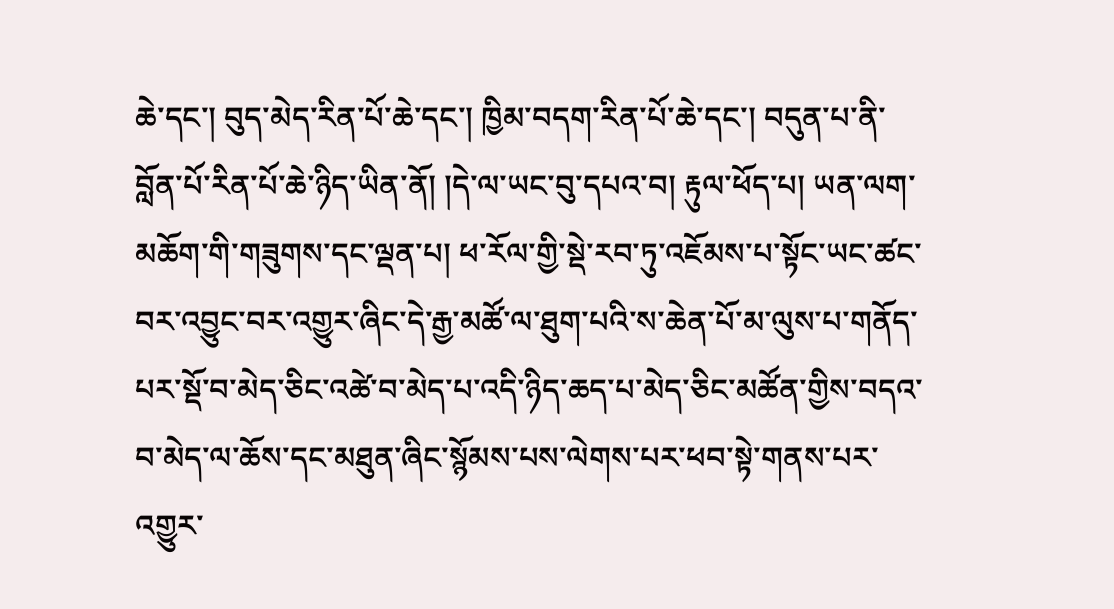ཆེ་དང་། བུད་མེད་རིན་པོ་ཆེ་དང་། ཁྱིམ་བདག་རིན་པོ་ཆེ་དང་། བདུན་པ་ནི་བློན་པོ་རིན་པོ་ཆེ་ཉིད་ཡིན་ནོ། །དེ་ལ་ཡང་བུ་དཔའ་བ། རྟུལ་ཕོད་པ། ཡན་ལག་མཆོག་གི་གཟུགས་དང་ལྡན་པ། ཕ་རོལ་གྱི་སྡེ་རབ་ཏུ་འཇོམས་པ་སྟོང་ཡང་ཚང་བར་འབྱུང་བར་འགྱུར་ཞིང་དེ་རྒྱ་མཚོ་ལ་ཐུག་པའི་ས་ཆེན་པོ་མ་ལུས་པ་གནོད་པར་སྡོ་བ་མེད་ཅིང་འཚེ་བ་མེད་པ་འདི་ཉིད་ཆད་པ་མེད་ཅིང་མཚོན་གྱིས་བདའ་བ་མེད་ལ་ཆོས་དང་མཐུན་ཞིང་སྙོམས་པས་ལེགས་པར་ཕབ་སྟེ་གནས་པར་འགྱུར་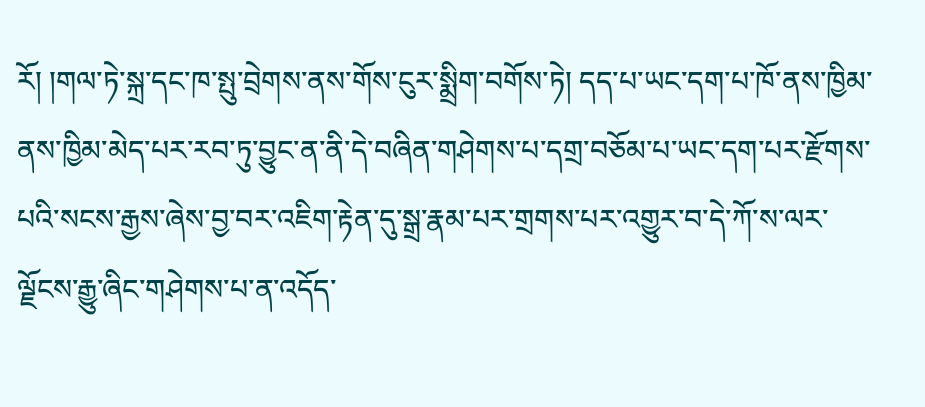རོ། །གལ་ཏེ་སྐྲ་དང་ཁ་སྤུ་བྲེགས་ནས་གོས་ངུར་སྨྲིག་བགོས་ཏེ། དད་པ་ཡང་དག་པ་ཁོ་ནས་ཁྱིམ་ནས་ཁྱིམ་མེད་པར་རབ་ཏུ་བྱུང་ན་ནི་དེ་བཞིན་གཤེགས་པ་དགྲ་བཅོམ་པ་ཡང་དག་པར་རྫོགས་པའི་སངས་རྒྱས་ཞེས་བྱ་བར་འཇིག་རྟེན་དུ་སྒྲ་རྣམ་པར་གྲགས་པར་འགྱུར་བ་དེ་ཀོ་ས་ལར་ལྗོངས་རྒྱུ་ཞིང་གཤེགས་པ་ན་འདོད་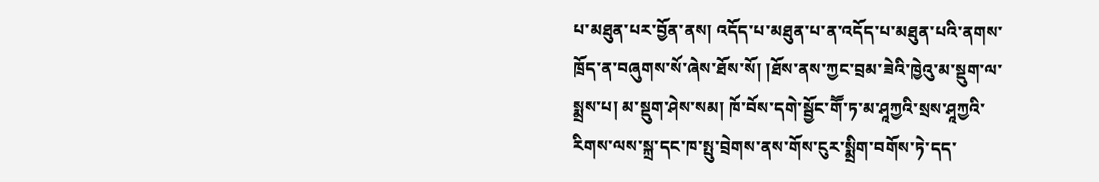པ་མཐུན་པར་བྱོན་ནས། འདོད་པ་མཐུན་པ་ན་འདོད་པ་མཐུན་པའི་ནགས་ཁྲོད་ན་བཞུགས་སོ་ཞེས་ཐོས་སོ། །ཐོས་ནས་ཀྱང་བྲམ་ཟེའི་ཁྱེའུ་མ་སྡུག་ལ་སྨྲས་པ། མ་སྡུག་ཤེས་སམ། ཁོ་བོས་དགེ་སྦྱོང་གཽ་ཏ་མ་ཤཱཀྱའི་སྲས་ཤཱཀྱའི་རིགས་ལས་སྐྲ་དང་ཁ་སྤུ་བྲེགས་ནས་གོས་ངུར་སྨྲིག་བགོས་ཏེ་དད་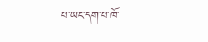པ་ཡང་དག་པ་ཁོ་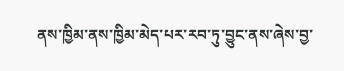ནས་ཁྱིམ་ནས་ཁྱིམ་མེད་པར་རབ་ཏུ་བྱུང་ནས་ཞེས་བྱ་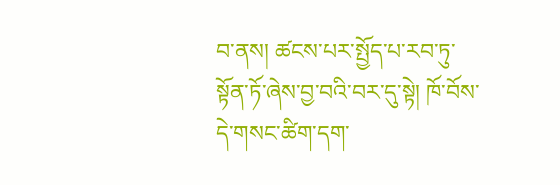བ་ནས། ཚངས་པར་སྤྱོད་པ་རབ་ཏུ་སྟོན་ཏོ་ཞེས་བྱ་བའི་བར་དུ་སྟེ། ཁོ་བོས་དེ་གསང་ཚིག་དག་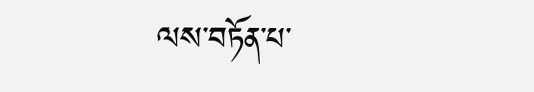ལས་བཏོན་པ་